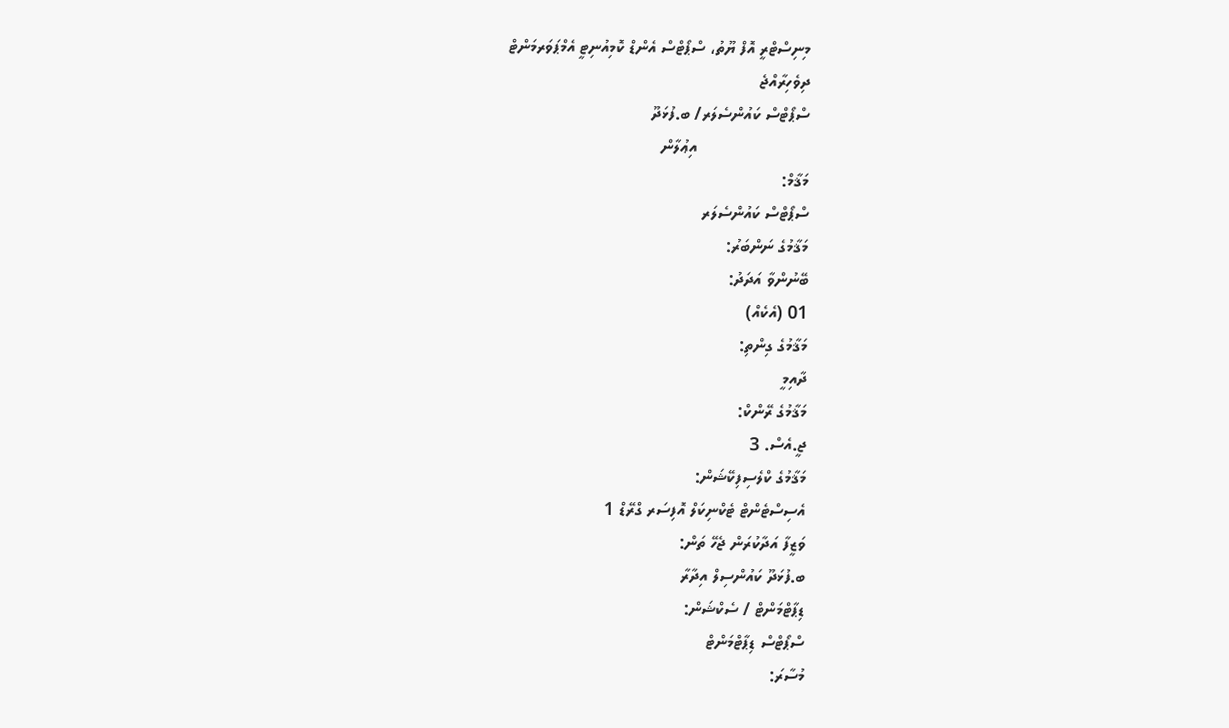މިނިސްޓްރީ އޮފް ޔޫތު، ސްޕޯޓްސް އެންޑް ކޮމިއުނިޓީ އެމްޕަވަރމަންޓް
ދިވެހިރާއްޖެ
ސްޕޯޓްސް ކައުންސެލަރ/ ބ.ފުޅަދޫ
                        އިޢުލާން
މަޤާމް:
ސްޕޯޓްސް ކައުންސެލަރ
މަޤާމުގެ ނަންބަރު:
ބޭނުންވާ އަދަދު:
01 (އެކެއް)
މަޤާމުގެ ގިންތި:
ދާއިމީ
މަޤާމުގެ ރޭންކް:
ޖީ.އެސް. 3
މަޤާމުގެ ކްލެސިފިކޭޝަން:
އެސިސްޓެންޓް ޓެކްނިކަލް އޮފިސަރ ގްރޭޑް 1
ވަޒީފާ އަދާކުރަން ޖެހޭ ތަން:
ބ.ފުޅަދޫ ކައުންސިލް އިދާރާ
ޑިޕާޓްމަންޓް / ސެކްޝަން:
ސްޕޯޓްސް ޑިޕާޓްމަންޓް
މުސާރަ: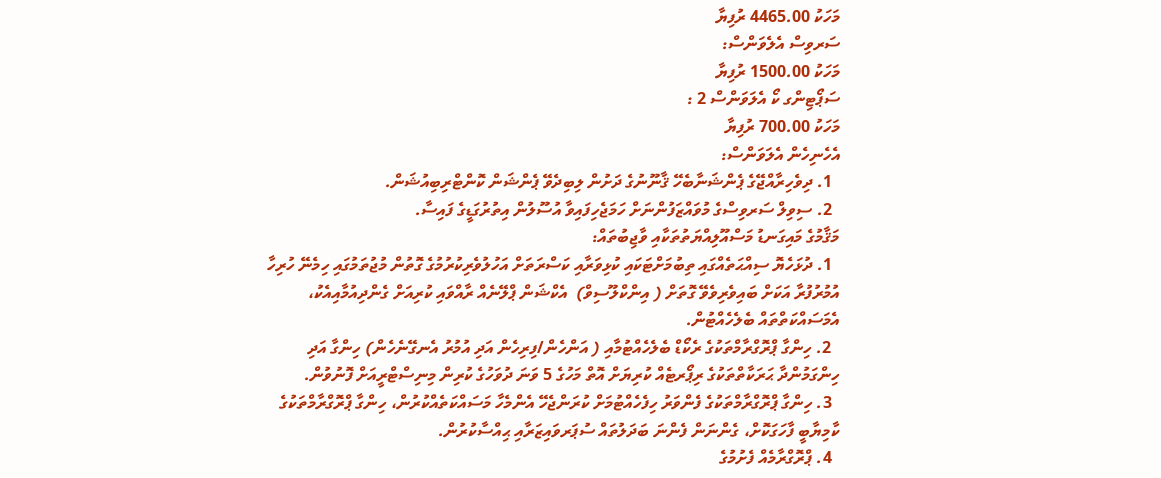މަހަކު 4465.00 ރުފިޔާ
ސަރވިސް އެލެވަންސް:
މަހަކު 1500.00 ރުފިޔާ
ސަޕޯޓިންގ ކޯ އެލަވަންސް 2 :
މަހަކު 700.00 ރުފިޔާ
އެހެނިހެން އެލަވަންސް:
  1. ދިވެހިރާއްޖޭގެ ޕެންޝަނާބެހޭ ޤާނޫނުގެ ދަށުން ލިބިދެވޭ ޕެންޝަން ކޮންޓްރިބިއުޝަން.
  2. ސިވިލް ސަރވިސްގެ މުވައްޒަފުންނަށް ހަމަޖެހިފައިވާ އުސޫލުން އިތުރުގަޑީގެ ފައިސާ.
މަޤާމުގެ މައިގަނޑު މަސްއޫލިއްޔަތުތަކާއި ވާޖިބުތައް:
  1. ދުޅަހެޔޮ ސިއްޙަތެއްގައި ތިބުމަށްޓަކައި ކުޅިވަރާއި ކަސްރަތަށް އަހުލުވެރިކުރުމުގެ ގޮތުން މުޖުތަމުގައި ހިމެނޭ ހުރިހާ އުމުރުފުރާ އަކަށް ބައިވެރިވެވޭ ގޮތަށް ( އިންކްލޫސިވް)  އެކްޝަން ޕްލޭނެއް ރާއްވައި ކުރިއަށް ގެންދިއުމާއިއެކު، އެމަސައްކަތްތައް ބެލެހެއްޓުން.
  2. ހިންގާ ޕްރޮގްރާމްތަކުގެ ރެކޯޑް ބެލެހެއްޓުމާއި ( އަންހެން/ފިރިހެން އަދި އުމުރު އެނގޭނެހެން) ހިންގާ އަދި ހިންގަމުންދާ ޙަރަކާތްތަކުގެ ރިޕޯރޓެއް ކުރިޔަށް އޮތް މަހުގެ 5 ވަނަ ދުވަހުގެ ކުރިން މިނިސްޓްރީއަށް ފޮނުވުން.
  3. ހިންގާ ޕްރޮގްރާމްތަކުގެ ފެންވަރު ހިފެހެއްޓުމަށް ކުރަންޖެހޭ އެންމެހާ މަސައްކަތެއްކުރުން، ހިންގާ ޕްރޮގްރާމްތަކުގެ ކާމިޔާބީ ފާހަގަކޮށް، ގެންނަން ފެންނަ ބަދަލުތައް ސުޕަރވައިޒަރާއި ޙިއްސާކުރުން.
  4. ޕްރޮގްރާމެއް ފެށުމުގެ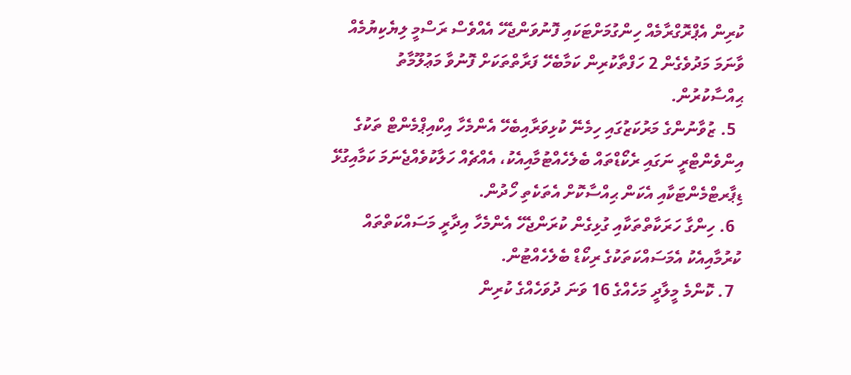ކުރިން އެޕްރޮގްރާމެއް ހިންގުމަށްޓަކައި ފޮނުވަންޖެހޭ އެއްވެސް ރަސްމީ ލިޔެކިޔުމެއް ވާނަމަ މަދުވެގެން 2 ހަފްތާކުރިން ކަމާބެހޭ ފަރާތްތަކަށް ފޮނުވާ މަޢުލޫމާތު ޙިއްސާކުރުން.
  5. ޒުވާނުންގެ މަރުކަޒުގައި ހިމެނޭ ކުޅިވަރާއިބެހޭ އެންމެހާ އިކްއިޕްމެންޓް ތަކުގެ އިންވެންޓްރީ ނަގައި ރެކޯޑްތައް ބެލެހެއްޓުމާއިއެކު، އެއްޗެއް ހަލާކުވެއްޖެނަމަ ކަމާއިގުޅޭ ޑިޕާރޓްމެންޓަކާއި އެކަން ޙިއްސާކޮށް އެތަކެތި ހޯދުން.
  6. ހިންގާ ހަރަކާތްތަކާއި ގުޅިގެން ކުރަންޖެހޭ އެންމެހާ އިދާރީ މަސައްކަތްތައް ކުރުމާއިއެކު އެމަސައްކަތަކުގެ ރިކޯޑް ބެލެހެއްޓުން.
  7. ކޮންމެ މީލާދީ މަހެއްގެ 16 ވަނަ ދުވަހެއްގެ ކުރިން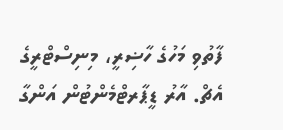ފާތުވި މަހުގެ ހާޟިރީ، މިނިސްޓްރީގެ އެޗް. އާރު ޑީޕާރޓްމެންޓުން އަންގާ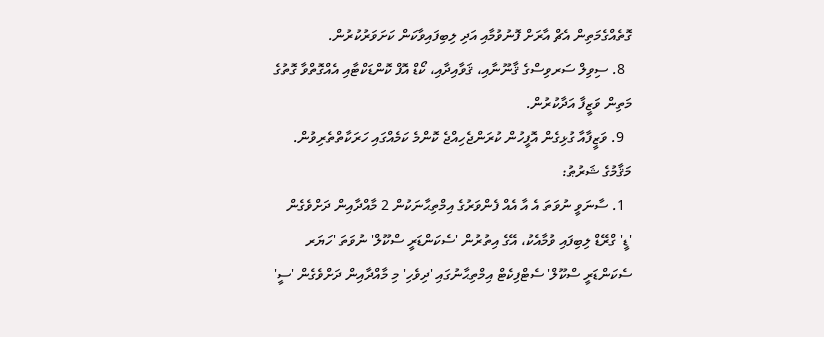ގޮތެއްގެމަތިން އެޗް އާރަށް ފޮނުވުމާއި އަދި ލިބިފައިވާކަން ކަށަވަރުކުރުން.
  8. ސިވިލް ސަރވިސްގެ ޤާނޫނާއި، ޤަވާއިދާއި، ކޯޑް އޮފް ކޮންޑަކްޓާއި އެއްގޮތްވާ ގޮތުގެ މަތިން ވަޒީފާ އަދާކުރުން.
  9. ވަޒީފާއާ ގުޅިގެން އޮފީހުން ކުރަންޖެހިއްޖެ ކޮންމެ ކަމެއްގައި ހަރަކާތްތެރިވުން.
މަޤާމުގެ ޝަރުޠު:
  1. ސާނަވީ ނުވަތަ އެ އާ އެއް ފެންވަރުގެ އިމްތިޙާނަކުން 2 މާއްދާއިން ދަށްވެގެން 'ޑީ' ގްރޭޑް ލިބިފައި ވުމާއެކު، އޭގެ އިތުރުން 'ސެކަންޑަރީ ސްކޫލް' ނުވަތަ 'ހަޔަރ ސެކަންޑަރީ ސްކޫލް' ސެޓްފިކެޓް އިމްތިޙާނުގައި 'ދިވެހި' މި މާއްދާއިން ދަށްވެގެން 'ސީ'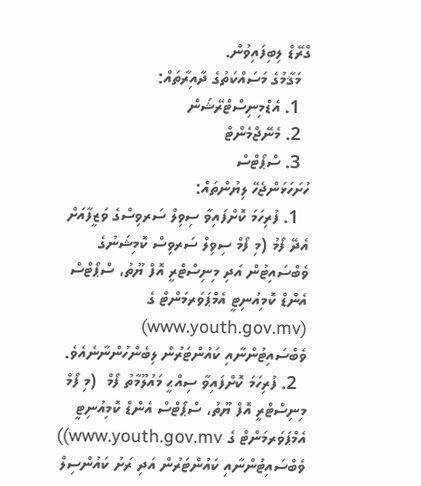ގްރޭޑް ލިބިފައިވުން.
  މަޤާމުގެ މަސައްކަތުގެ ދާއިރާތައް:
  1. އެޑްމިނިސްޓްރޭޝަން
  2. މެނޭޖްމެންޓް
  3. ސްޕޯޓްސް
ހުށަހަޅަންޖެހޭ ލިޔުންތައް:
  1. ފުރިހަމަ ކޮށްފައިވާ ސިވިލް ސަރވިސްގެ ވަޒީފާއަށް އެދޭ ފޯމު (މި ފޯމް ސިވިލް ސަރވިސް ކޮމިޝަނުގެ ވެބްސައިޓުން އަދި މިނިސްޓްރީ އޮފް ޔޫތު، ސްޕޯޓްސް އެންޑް ކޮމިއުނިޓީ އެމްޕަވަރމަންޓް ގެ (www.youth.gov.mv) ވެބްސައިޓުންނާއި ކައުންޓަރުން ލިބެންހުންނާނެއެވެ.
  2. ފުރިހަމަ ކޮށްފައިވާ ސިއްޙީ މައުލޫމާތު ފޯމް  (މި ފޯމް މިނިސްޓްރީ އޮފް ޔޫތު، ސްޕޯޓްސް އެންޑް ކޮމިއުނިޓީ އެމްޕަވަރމަންޓް ގެ www.youth.gov.mv)) ވެބްސައިޓުންނާއި ކައުންޓަރުން އަދި ރަށު ކައުންސިލް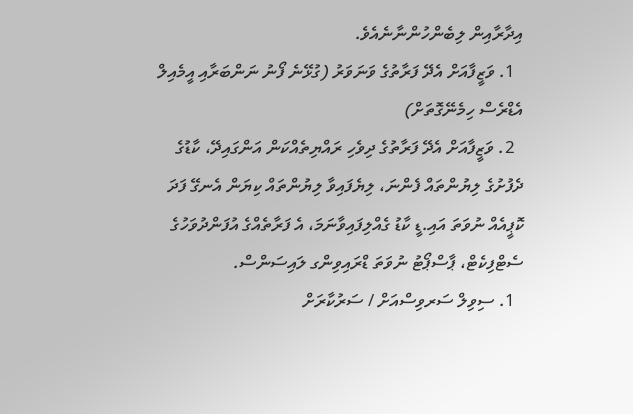އިދާރާއިން ލިބެންހުންނާނެއެވެ.
  1. ވަޒީފާއަށް އެދޭ ފަރާތުގެ ވަނަވަރު (ގުޅޭނެ ފޯނު ނަންބަރާއި އީމެއިލް އެޑްރެސް ހިމެނޭގޮތަށް)
  2. ވަޒީފާއަށް އެދޭ ފަރާތުގެ ދިވެހި ރައްޔިތެއްކަން އަންގައިދޭ، ކާޑުގެ ދެފުށުގެ ލިޔުންތައް ފެންނަ، ލިޔެފައިވާ ލިޔުންތައް ކިޔަން އެނގޭ ފަދަ ކޮޕީއެއް ނުވަތަ އައި.ޑީ ކާޑު ގެއްލިފައިވާނަމަ، އެ ފަރާތެއްގެ އުފަންދުވަހުގެ ސެޓްފިކެޓް، ޕާސްޕޯޓު ނުވަތަ ޑްރައިވިންގ ލައިސަންސް.
  1. ސިވިލް ސަރވިސްއަށް / ސަރުކާރަށް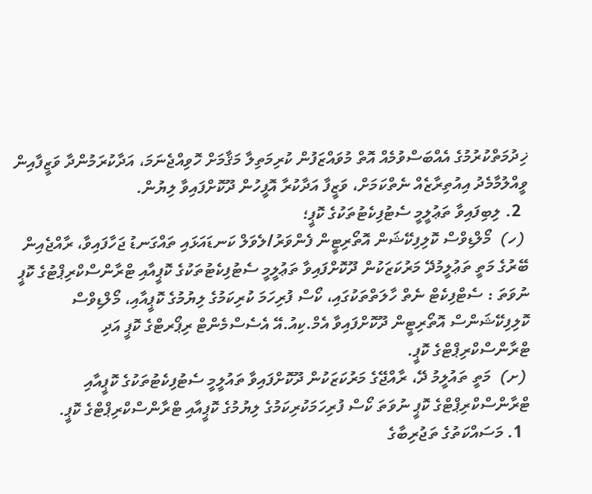ޚިދުމަތްކުރުމުގެ އެއްބަސްވުމެއް އޮތް މުވައްޒަފުން ކުރިމަތިލާ މަޤާމަށް ހޮވިއްޖެނަމަ، އަދާކުރަމުންދާ ވަޒީފާއިން ވީއްލުމާމެދު އިއުތިރާޒެއް ނެތްކަމަށް، ވަޒީފާ އަދާކުރާ އޮފީހުން ދޫކޮށްފައިވާ ލިޔުން.
  2. ލިބިފައިވާ ތަޢުލީމީ ސެޓުފިކެޓުތަކުގެ ކޮޕީ؛
 (ހ)  މޯލްޑިވްސް ކޮލިފިކޭޝަން އޮތޯރިޓީން ފެންވަރު/ލެވަލް ކަނޑައަޅައި ތައްގަނޑު ޖަހާފައިވާ، ރާއްޖެއިން ބޭރުގެ މަތީ ތަޢުލީމުދޭ މަރުކަޒަކުން ދޫކޮށްފައިވާ ތަޢުލީމީ ސެޓުފިކެޓުތަކުގެ ކޮޕީއާއި ޓްރާންސްކްރިޕްޓުގެ ކޮޕީ ނުވަތަ : ސެޓްފިކެޓް ނެތް ހާލަތްތަކުގައި، ކޯސް ފުރިހަމަ ކުރިކަމުގެ ލިޔުމުގެ ކޮޕީއާއި، މޯލްޑިވްސް ކޮލިފިކޭޝަންސް އޮތޯރިޓީން ދޫކޮށްފައިވާ އެމް.ކިއު.އޭ އެސެސްމެންޓް ރިޕޯރޓްގެ ކޮޕީ އަދި ޓްރާންސްކްރިޕްޓްގެ ކޮޕީ.
 (ށ)  މަތީ ތައުލީމު ދޭ، ރާއްޖޭގެ މަރުކަޒަކުން ދޫކޮށްފައިވާ ތައުލީމީ ސެޓުފިކެޓުތަކުގެ ކޮޕީއާއި ޓްރާންސްކްރިޕްޓްގެ ކޮޕީ ނުވަތަ ކޯސް ފުރިހަމަކުރިކަމުގެ ލިޔުމުގެ ކޮޕީއާއި ޓްރާންސްކްރިޕްޓްގެ ކޮޕީ.
  1. މަސައްކަތުގެ ތަޖުރިބާގެ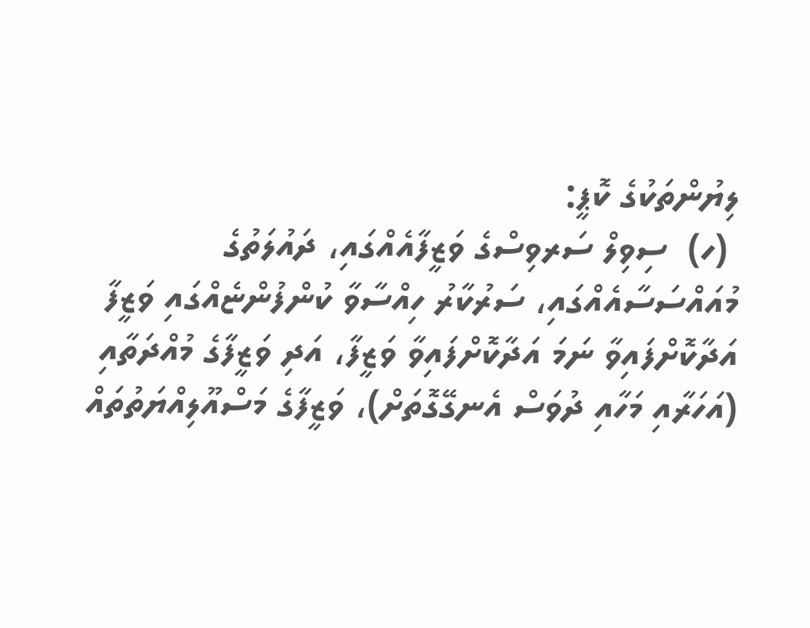ލިޔުންތަކުގެ ކޮޕީ:
 (ހ)  ސިވިލް ސަރވިސްގެ ވަޒީފާއެއްގައި، ދައުލަތުގެ މުއައްސަސާއެއްގައި، ސަރުކާރު ހިއްސާވާ ކުންފުންޏެއްގައި ވަޒީފާ އަދާކޮށްފައިވާ ނަމަ އަދާކޮށްފައިވާ ވަޒީފާ، އަދި ވަޒީފާގެ މުއްދަތާއި (އަހަރާއި މަހާއި ދުވަސް އެނގޭގޮތަށް)، ވަޒީފާގެ މަސްއޫލިއްޔަތުތައް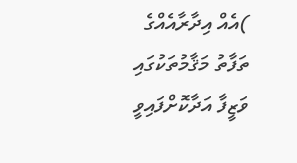)އެއް އިދާރާއެއްގެ ތަފާތު މަޤާމުތަކުގައި ވަޒީފާ އަދާކޮށްފައިވީ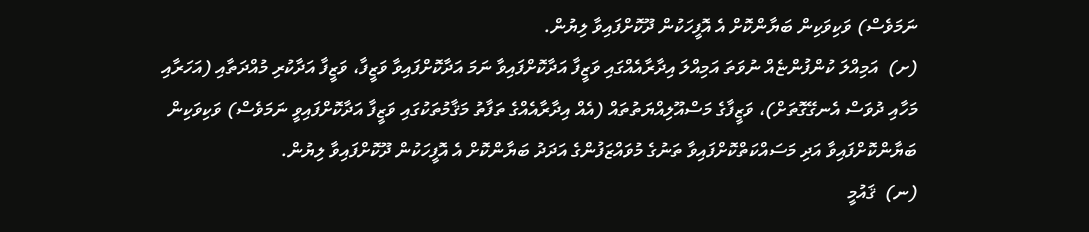ނަމަވެސް) ވަކިވަކިން ބަޔާންކޮށް އެ އޮފީހަކުން ދޫކޮށްފައިވާ ލިޔުން.
(ށ)  އަމިއްލަ ކުންފުންޏެއް ނުވަތަ އަމިއްލަ އިދާރާއެއްގައި ވަޒީފާ އަދާކޮށްފައިވާ ނަމަ އަދާކޮށްފައިވާ ވަޒީފާ، ވަޒީފާ އަދާކުރި މުއްދަތާއި (އަހަރާއި މަހާއި ދުވަސް އެނގޭގޮތަށް)، ވަޒީފާގެ މަސްއޫލިއްޔަތުތައް (އެއް އިދާރާއެއްގެ ތަފާތު މަޤާމުތަކުގައި ވަޒީފާ އަދާކޮށްފައިވީ ނަމަވެސް) ވަކިވަކިން ބަޔާންކޮށްފައިވާ އަދި މަސައްކަތްކޮށްފައިވާ ތަނުގެ މުވައްޒަފުންގެ އަދަދު ބަޔާންކޮށް އެ އޮފީހަކުން ދޫކޮށްފައިވާ ލިޔުން.
(ނ)  ޤައުމީ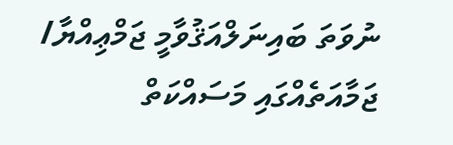ނުވަތަ ބައިނަލްއަޤުވާމީ ޖަމްޢިއްޔާ/ ޖަމާއަތެއްގައި މަސައްކަތް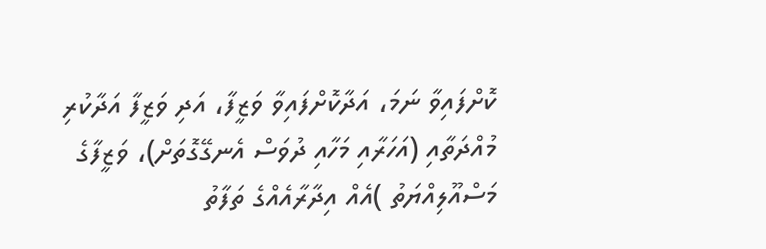ކޮށްފައިވާ ނަމަ، އަދާކޮށްފައިވާ ވަޒީފާ، އަދި ވަޒީފާ އަދާކުރި މުއްދަތާއި (އަހަރާއި މަހާއި ދުވަސް އެނގޭގޮތަށް)، ވަޒީފާގެ މަސްއޫލިއްޔަތު )އެއް އިދާރާއެއްގެ ތަފާތު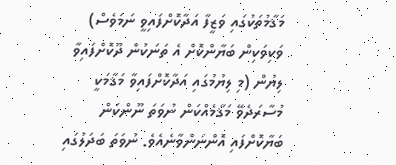މަޤާމުތަކުގައި ވަޒީފާ އަދާކޮށްފައިވީ ނަމަވެސް) ވަކިވަކިން ބަޔާންކޮށް އެ ތަނަކުން ދޫކޮށްފައިވާ ލިޔުން (މި ލިޔުމުގައި އަދާކޮށްފައިވާ މަޤާމަކީ މުސާރަދެވޭ މަޤާމެއްކަން ނުވަތަ ނޫންކަން ބަޔާކޮށްފައި އޮންނަންވާނެއެވެ. ނުވަތަ ބަދަލުގައި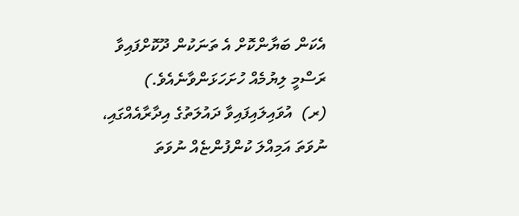އެކަން ބަޔާންކޮށް އެ ތަނަކުން ދޫކޮށްފައިވާ ރަސްމީ ލިޔުމެއް ހުށަހަޅަންވާނެއެވެ.)
(ރ)  އުވައިލައިފައިވާ ދައުލަތުގެ އިދާރާއެއްގައި، ނުވަތަ އަމިއްލަ ކުންފުންޏެއް ނުވަތަ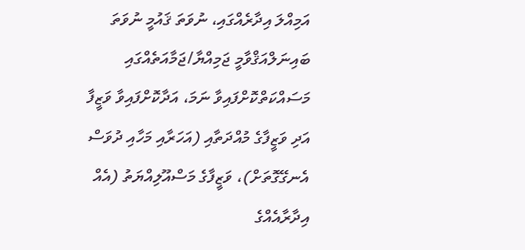އަމިއްލަ އިދާރެއްގައި، ނުވަތަ ޤައުމީ ނުވަތަ ބައިނަލްއަޤްވާމީ ޖަމިއްޔާ/ޖަމާއަތެއްގައި މަސައްކަތްކޮށްފައިވާ ނަމަ، އަދާކޮށްފައިވާ ވަޒީފާ އަދި ވަޒީފާގެ މުއްދަތާއި (އަހަރާއި މަހާއި ދުވަސް އެނގޭގޮތަށް)، ވަޒީފާގެ މަސްއޫލިއްޔަތު (އެއް އިދާރާއެއްގެ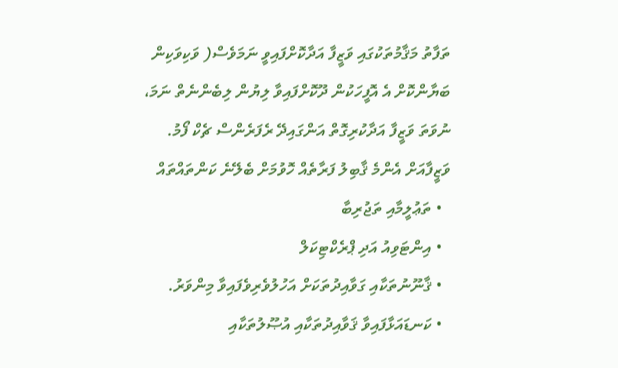ތަފާތު މަޤާމުތަކުގައި ވަޒީފާ އަދާކޮށްފައިވީ ނަމަވެސް( ވަކިވަކިން ބަޔާންކޮށް އެ އޮފީހަކުން ދޫކޮށްފައިވާ ލިޔުން ލިބެންނެތް ނަމަ، ނުވަތަ ވަޒީފާ އަދާކުރިގޮތް އަންގައިދޭ ރެފަރެންސް ޗެކް ފޯމު.
ވަޒީފާއަށް އެންމެ ޤާބިލު ފަރާތެއް ހޮވުމަށް ބެލޭނެ ކަންތައްތައް
  • ތަޢުލީމާއި ތަޖުރިބާ
  • އިންޓަވިއު އަދި ޕްރެކްޓިކަލް
  • ޤާނޫނުތަކާއި ގަވާއިދުތަކަށް އަހުލުވެރިވެފައިވާ މިންވަރު.
  • ކަނޑައަޅާފައިވާ ޤަވާއިދުތަކާއި އުޞޫލުތަކާއި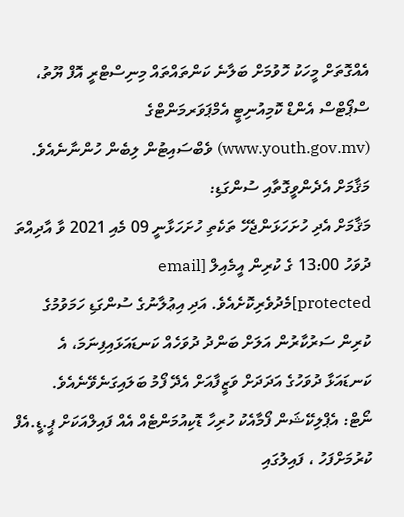އެއްގޮތަށް މީހަކު ހޮވުމަށް ބަލާނެ ކަންތައްތައް މިނިސްޓްރީ އޮފް ޔޫތު، ސްޕޯޓްސް އެންޑް ކޮމިއުނިޓީ އެމްޕަވަރމަންޓްގެ (www.youth.gov.mv) ވެބްސައިޓުން ލިބެން ހުންނާނެއެވެ.
މަޤާމަށް އެދެންވީގޮތާއި ސުންގަޑި:
މަޤާމަށް އެދި ހުށަހަޅަންޖެހޭ ތަކެތި ހުށަހަޅާނީ 09 މެއި 2021 ވާ އާދިއްތަ ދުވަހު 13:00 ގެ ކުރިން އީމެއިލް [email protected]މެދުވެރިކޮށެއެވެ. އަދި އިޢުލާނުގެ ސުންގަޑި ހަމަވުމުގެ ކުރިން ސަރުކާރުން އަލަށް ބަންދު ދުވަހެއް ކަނޑައަޅައިފިނަމަ، އެ ކަނޑައަޅާ ދުވަހުގެ އަދަދަށް ވަޒީފާއަށް އެދޭ ފޯމު ބަލައިގަނެވޭނެއެވެ.
ނޯޓް: އެޕްލިކޭޝަން ފޯމާއެކު ހުރިހާ ޑޮކިއުމަންޓެއް އެއް ފައިލްއަކަށް ޕީ.ޑީ.އެފް ކުރުމަށްފަހު ، ފައިލުގައި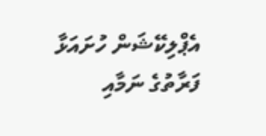އެޕްލިކޭޝަން ހުށައަޅާ ފަރާތުގެ ނަމާއި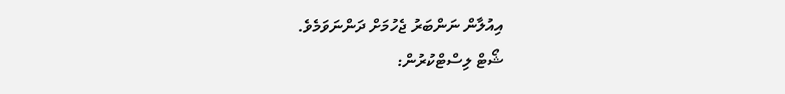އިއުލާން ނަންބަރު ޖެހުމަށް ދަންނަވަމެވެ.
ޝޯޓް ލިސްޓްކުރުން: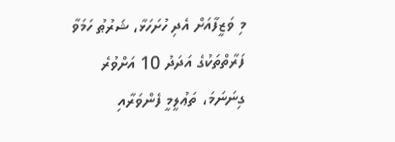މި ވަޒީފާއަށް އެދި ހުށަހަޅާ، ޝަރުޠު ހަމަވާ ފަރާތްތަކުގެ އަދަދު 10 އަށްވުރެ ގިނަނަމަ، ތަޢުލީމީ ފެންވަރާއި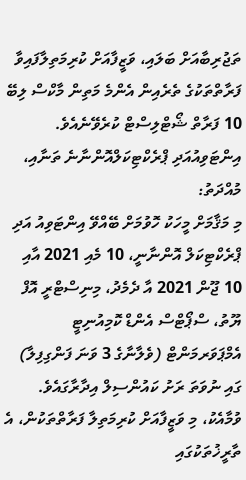ތަޖުރިބާއަށް ބަލައި، ވަޒީފާއަށް ކުރިމަތިލާފައިވާ ފަރާތްތަކުގެ ތެރެއިން އެންމެ މަތިން މާކްސް ލިބޭ 10 ފަރާތް ޝޯޓްލިސްޓް ކުރެވޭނެއެވެ.
އިންޓަވިއުއަދި ޕްރެކްޓިކަލްއޮންނާނެ ތަނާއި، މުއްދަތު:
މި މަޤާމަށް މީހަކު ހޮވުމަށް ބޭއްވޭ އިންޓަވިއު އަދި ޕްރެކްޓިކަލް އޮންނާނީ، 10 މެއި 2021 އާއި 10 ޖޫން 2021 އާ ދެމެދު، މިނިސްޓްރީ އޮފް ޔޫތު، ސްޕޯޓްސް އެންޑް ކޮމިއުނިޓީ އެމްޕަވަރމަންޓް (ވެލާނާގެ 3 ވަނަ ފަންގިފިލާ) ގައި ނުވަތަ ރަށު ކައުންސިލް އިދާރާގައެވެ. ވުމާއެކު، މި ވަޒީފާއަށް ކުރިމަތިލާ ފަރާތްތަކުން، އެ ތާރީޚުތަކުގައި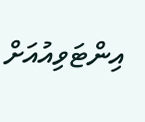އިންޓަވިއުއަށް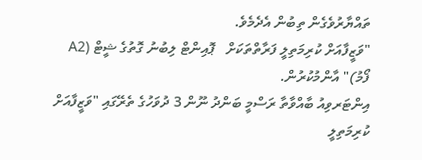ތައްޔާރުވެގެން ތިބުން އެދެމެވެ.
"ވަޒީފާއަށް ކުރިމަތިލީ ފަރާތްތަކަށް   ޕޮއިންޓް ލިބުނު ގޮތުގެ ޝީޓް (A2    ފޯމު)" އާންމުކުރުން.
އިންޓަރވިއު ބާއްވާތާ ރަސްމީ ބަންދު ނޫން 3 ދުވަހުގެ ތެރޭގައި "ވަޒީފާއަށް ކުރިމަތިލީ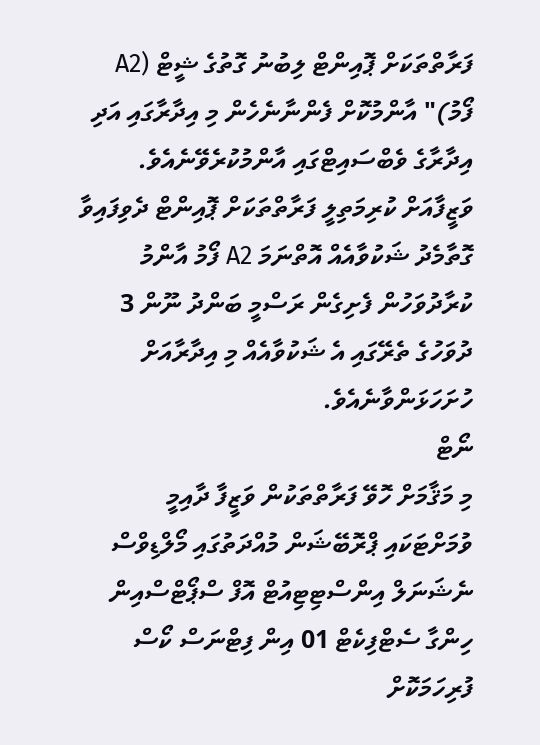ފަރާތްތަކަށް ޕޮއިންޓް ލިބުނު ގޮތުގެ ޝީޓް (A2 ފޯމު)" އާންމުކޮށް ފެންނާނެހެން މި އިދާރާގައި އަދި އިދާރާގެ ވެބްސައިޓްގައި އާންމުކުރެވޭނެއެވެ. ވަޒީފާއަށް ކުރިމަތިލީ ފަރާތްތަކަށް ޕޮއިންޓް ދެވިފައިވާ ގޮތާމެދު ޝަކުވާއެއް އޮތްނަމަ A2 ފޯމު އާންމު ކުރާދުވަހުން ފެށިގެން ރަސްމީ ބަންދު ނޫން 3 ދުވަހުގެ ތެރޭގައި އެ ޝަކުވާއެއް މި އިދާރާއަށް ހުށަހަޅަންވާނެއެވެ.
ނޯޓް
މި މަޤާމަށް ހޮވޭ ފަރާތްތަކުން ވަޒީފާ ދާއިމީ ވުމަށްޓަކައި ޕްރޮބޭޝަން މުއްދަތުގައި މޯލްޑިވްސް ނެޝަނަލް އިންސްޓިޓިއުޓް އޮފް ސްޕޯޓްސްއިން ހިންގާ ސެޓްފިކެޓް 01 އިން ފިޓްނަސް ކޯސް ފުރިހަމަކޮށް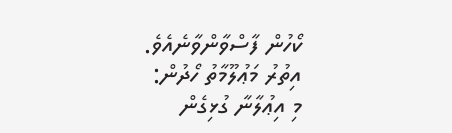ކޯހުން ފާސްވާންވާނެއެވެ.
އިތުރު މަޢުލޫމާތު ހޯދުން:
މި އިޢުލާނާ ގުޅިގެން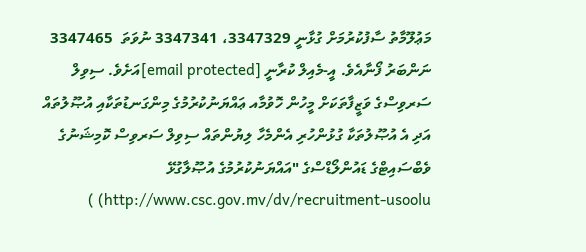މަޢުލޫމާތު ސާފުކުރުމަށް ގުޅާނީ 3347329، 3347341 ނުވަތަ  3347465 ނަންބަރު ފޯނާއެވެ. އީ-މެއިލް ކުރާނީ [email protected]އަށެވެ. ސިވިލް ސަރވިސްގެ ވަޒީފާތަކަށް މީހުން ހޮވުމާއ ޢައްޔަނުކުރުމުގެ މިންގަނޑުތަކާއި އުޞޫލުތައް އަދި އެ އުޞޫލުތަކާ ގުޅުންހުރި އެންމެހާ ލިޔުންތައް ސިވިލް ސަރވިސް ކޮމިޝަނުގެ ވެބްސައިޓްގެ ޑައުންލޯޑްސްގެ "އައްޔަނުކުރުމުގެ އުޞޫލާގުޅޭ http://www.csc.gov.mv/dv/recruitment-usoolu) )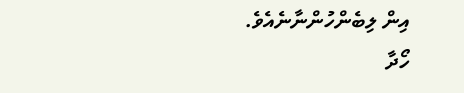އިން ލިބެންހުންނާނެއެވެ.
ހޯދާ